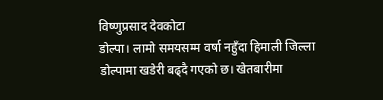विष्णुप्रसाद देवकोटा
डोल्पा। लामो समयसम्म वर्षा नहुँदा हिमाली जिल्ला डोल्पामा खडेरी बढ्दै गएको छ। खेतबारीमा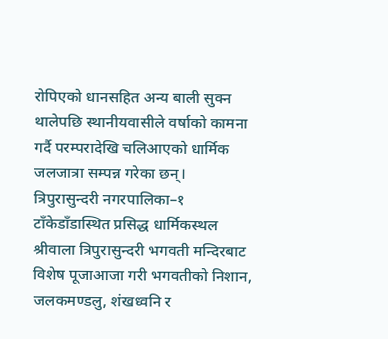रोपिएको धानसहित अन्य बाली सुक्न थालेपछि स्थानीयवासीले वर्षाको कामना गर्दै परम्परादेखि चलिआएको धार्मिक जलजात्रा सम्पन्न गरेका छन्।
त्रिपुरासुन्दरी नगरपालिका–१ टाँकेडाँडास्थित प्रसिद्ध धार्मिकस्थल श्रीवाला त्रिपुरासुन्दरी भगवती मन्दिरबाट विशेष पूजाआजा गरी भगवतीको निशान, जलकमण्डलु, शंखध्वनि र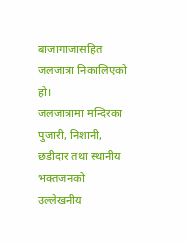बाजागाजासहित जलजात्रा निकालिएको हो।
जलजात्रामा मन्दिरका पुजारी, निशानी, छडीदार तथा स्थानीय भक्तजनको उल्लेखनीय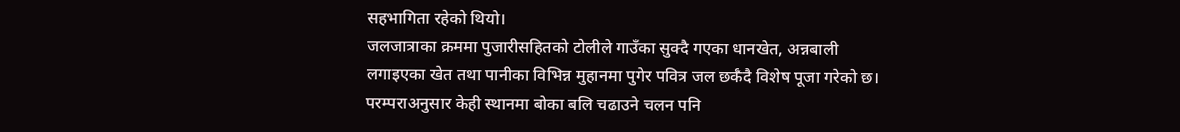सहभागिता रहेको थियो।
जलजात्राका क्रममा पुजारीसहितको टोलीले गाउँका सुक्दै गएका धानखेत, अन्नबाली लगाइएका खेत तथा पानीका विभिन्न मुहानमा पुगेर पवित्र जल छर्कँदै विशेष पूजा गरेको छ। परम्पराअनुसार केही स्थानमा बोका बलि चढाउने चलन पनि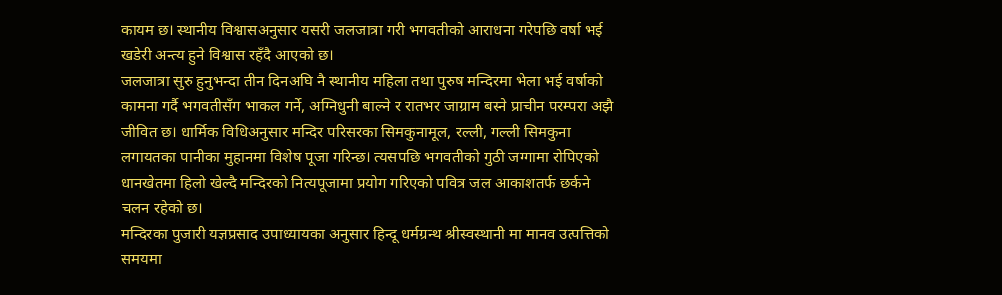कायम छ। स्थानीय विश्वासअनुसार यसरी जलजात्रा गरी भगवतीको आराधना गरेपछि वर्षा भई खडेरी अन्त्य हुने विश्वास रहँदै आएको छ।
जलजात्रा सुरु हुनुभन्दा तीन दिनअघि नै स्थानीय महिला तथा पुरुष मन्दिरमा भेला भई वर्षाको कामना गर्दै भगवतीसँग भाकल गर्ने, अग्निधुनी बाल्ने र रातभर जाग्राम बस्ने प्राचीन परम्परा अझै जीवित छ। धार्मिक विधिअनुसार मन्दिर परिसरका सिमकुनामूल, रल्ली, गल्ली सिमकुना लगायतका पानीका मुहानमा विशेष पूजा गरिन्छ। त्यसपछि भगवतीको गुठी जग्गामा रोपिएको धानखेतमा हिलो खेल्दै मन्दिरको नित्यपूजामा प्रयोग गरिएको पवित्र जल आकाशतर्फ छर्कने चलन रहेको छ।
मन्दिरका पुजारी यज्ञप्रसाद उपाध्यायका अनुसार हिन्दू धर्मग्रन्थ श्रीस्वस्थानी मा मानव उत्पत्तिको समयमा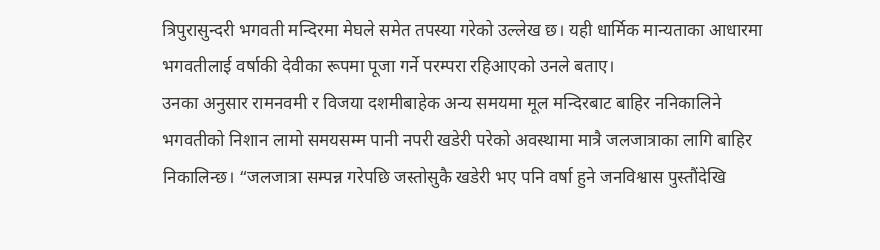त्रिपुरासुन्दरी भगवती मन्दिरमा मेघले समेत तपस्या गरेको उल्लेख छ। यही धार्मिक मान्यताका आधारमा भगवतीलाई वर्षाकी देवीका रूपमा पूजा गर्ने परम्परा रहिआएको उनले बताए।
उनका अनुसार रामनवमी र विजया दशमीबाहेक अन्य समयमा मूल मन्दिरबाट बाहिर ननिकालिने भगवतीको निशान लामो समयसम्म पानी नपरी खडेरी परेको अवस्थामा मात्रै जलजात्राका लागि बाहिर निकालिन्छ। “जलजात्रा सम्पन्न गरेपछि जस्तोसुकै खडेरी भए पनि वर्षा हुने जनविश्वास पुस्तौंदेखि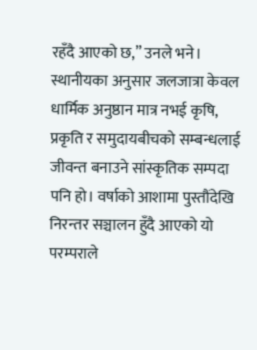रहँदै आएको छ,” उनले भने।
स्थानीयका अनुसार जलजात्रा केवल धार्मिक अनुष्ठान मात्र नभई कृषि, प्रकृति र समुदायबीचको सम्बन्धलाई जीवन्त बनाउने सांस्कृतिक सम्पदा पनि हो। वर्षाको आशामा पुस्तौंदेखि निरन्तर सञ्चालन हुँदै आएको यो परम्पराले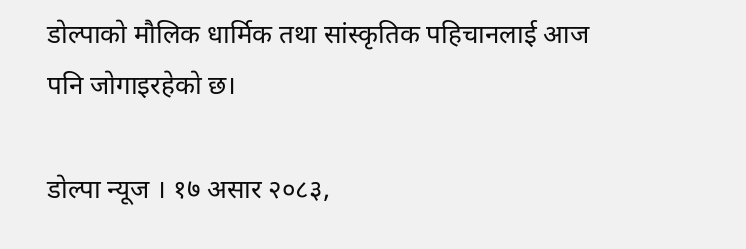डोल्पाको मौलिक धार्मिक तथा सांस्कृतिक पहिचानलाई आज पनि जोगाइरहेको छ।

डोल्पा न्यूज । १७ असार २०८३,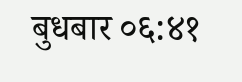बुधबार ०६:४१